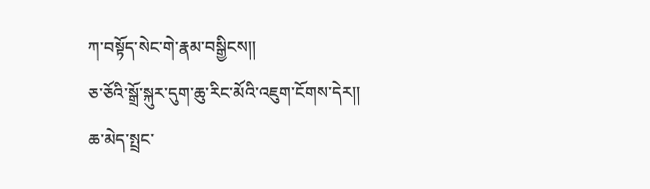ཀ་བསྟོད་སེང་གེ་རྣམ་བསྒྱིངས།།
ཅ་ཅོའི་སྒྲོ་སྐུར་དུག་ཆུ་རིང་མོའི་འཇུག་ངོགས་དེར།།
ཆ་མེད་སྤྲང་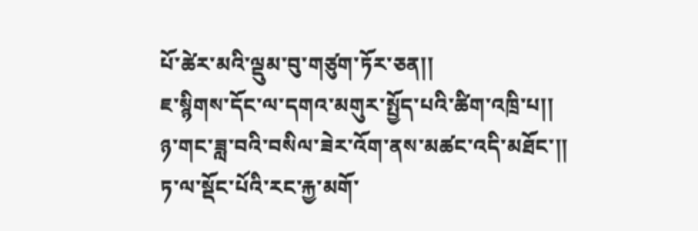པོ་ཚེར་མའི་ལྡུམ་བུ་གཙུག་ཏོར་ཅན།།
ཇ་སྙིགས་དོང་ལ་དགའ་མགུར་སྤྱོད་པའི་ཚིག་འཁྲི་པ།།
ཉ་གང་ཟླ་བའི་བསིལ་ཟེར་འོག་ནས་མཚང་འདི་མཐོང་།།
ཏ་ལ་སྡོང་པོའི་རང་རྐྱ་མགོ་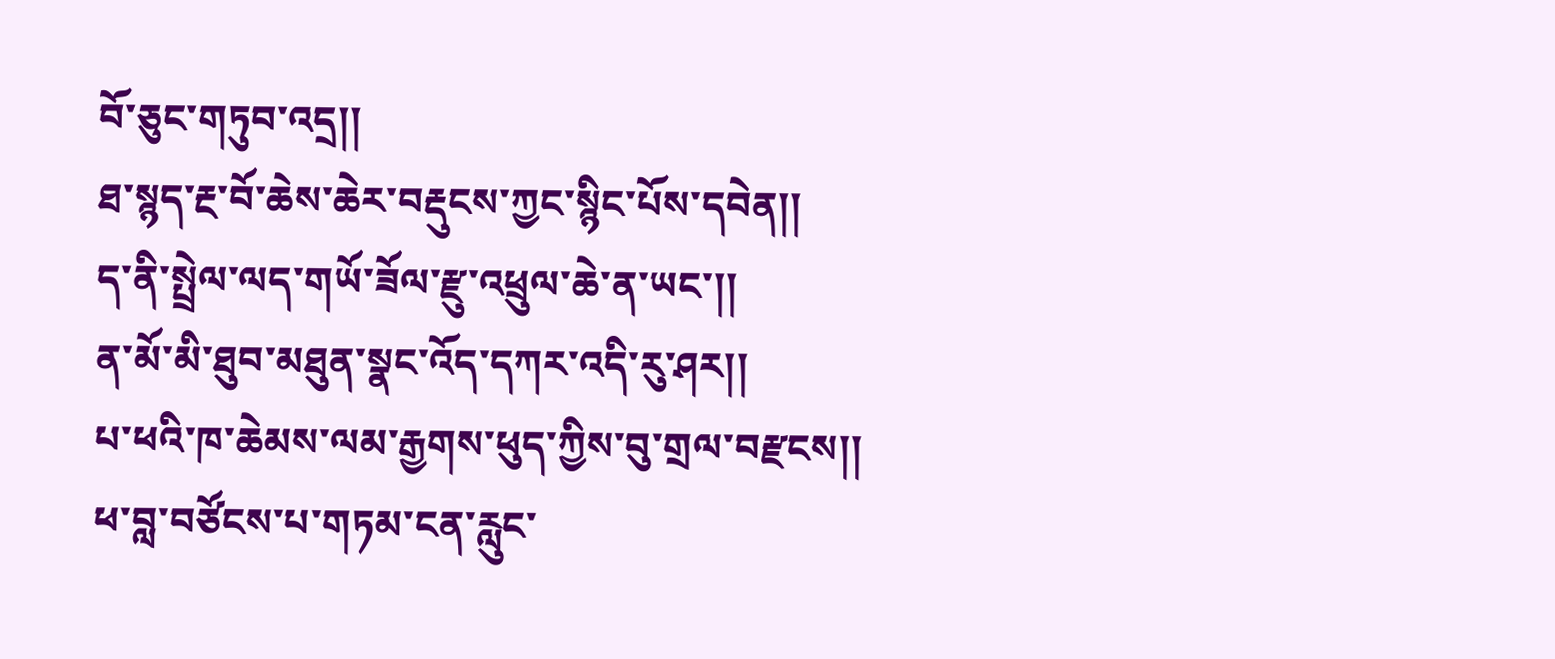བོ་ཅུང་གཏུབ་འདྲ།།
ཐ་སྙད་རྔ་བོ་ཆེས་ཆེར་བརྡུངས་ཀྱང་སྙིང་པོས་དབེན།།
ད་ནི་སྤྲེལ་ལད་གཡོ་ཟོལ་རྫུ་འཕྲུལ་ཆེ་ན་ཡང་།།
ན་མོ་མི་ཐུབ་མཐུན་སྣང་འོད་དཀར་འདི་རུ་ཤར།།
པ་ཕའི་ཁ་ཆེམས་ལམ་རྒྱགས་ཕུད་ཀྱིས་བུ་གྲལ་བརྫངས།།
ཕ་བླ་བཙོངས་པ་གཏམ་ངན་རླུང་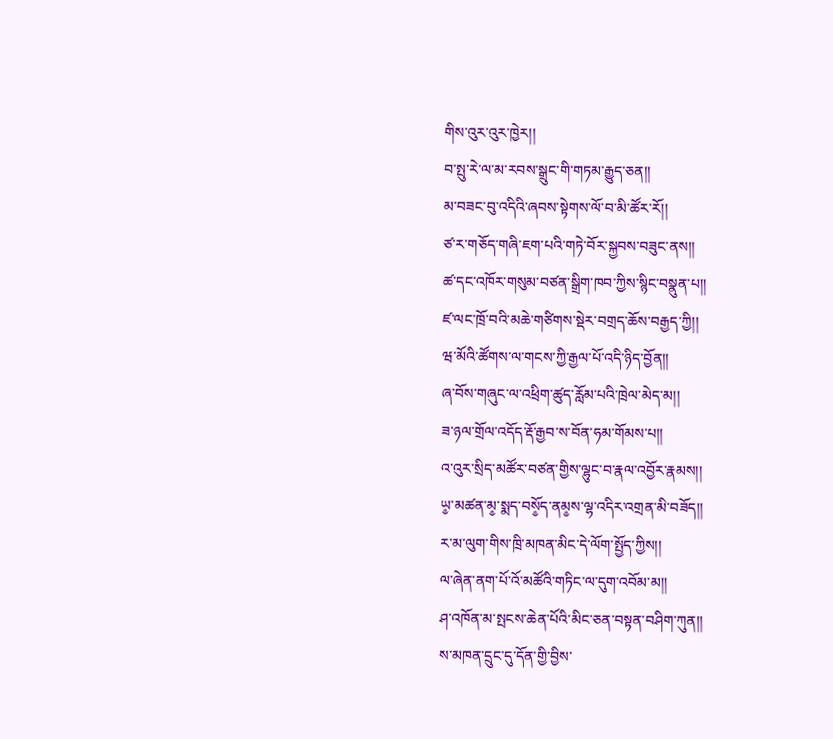གིས་འུར་འུར་ཁྱེར།།
བ་སྤུ་རེ་ལ་མ་རབས་སྒྲུང་གི་གཏམ་རྒྱུད་ཅན།།
མ་བཟང་བུ་འདིའི་ཞབས་སྟེགས་ལོ་བ་མི་ཚོར་རོ།།
ཙ་ར་གཅོད་གཞི་ཇག་པའི་གཏེ་བོར་སྐྱབས་བཟུང་ནས།།
ཚ་དང་འཁོར་གསུམ་བཙན་སྒྲིག་ཁབ་ཀྱིས་སྙིང་བསྣུན་པ།།
ཛ་ལང་ཁྲོ་བའི་མཆེ་གཙིགས་སྡེར་བགྲད་ཆོས་བརྒྱད་ཀྱི།།
ཝ་མོའི་ཚོགས་ལ་གངས་ཀྱི་རྒྱལ་པོ་འདི་ཉིད་བྱོན།།
ཞ་བོས་གཞུང་ལ་འཕྲིག་ཚུད་རློམ་པའི་ཁྲེལ་མེད་མ།།
ཟ་ཉལ་གྲོལ་འདོད་རྡོ་རྒྱབ་ས་བོན་ཧམ་གོམས་པ།།
འ་འུར་སྲིད་མཚོར་བཙན་གྱིས་ལྷུང་བ་རྣལ་འབྱོར་རྣམས།།
ཡ༵་མཚན་མ༵་སྨད་བསོ༵ད་ནམ༵ས་ལྷ་འདིར་འགྲན་མི་བཟོད།།
ར་མ་ལུག་གིས་ཁྲི་མཁན་མིང་དེ་ལོག་སྤྱོད་ཀྱིས།།
ལ་ཞེན་ནག་པོ་འོ་མཚོའི་གཏིང་ལ་དུག་འབོམ་མ།།
ཤ་འཁོན་མ་སྤངས་ཆེན་པོའི་མིང་ཅན་བསྟན་བཤིག་ཀུན།།
ས་མཁན་དྲུང་དུ་དོན་གྱི་བྱིས་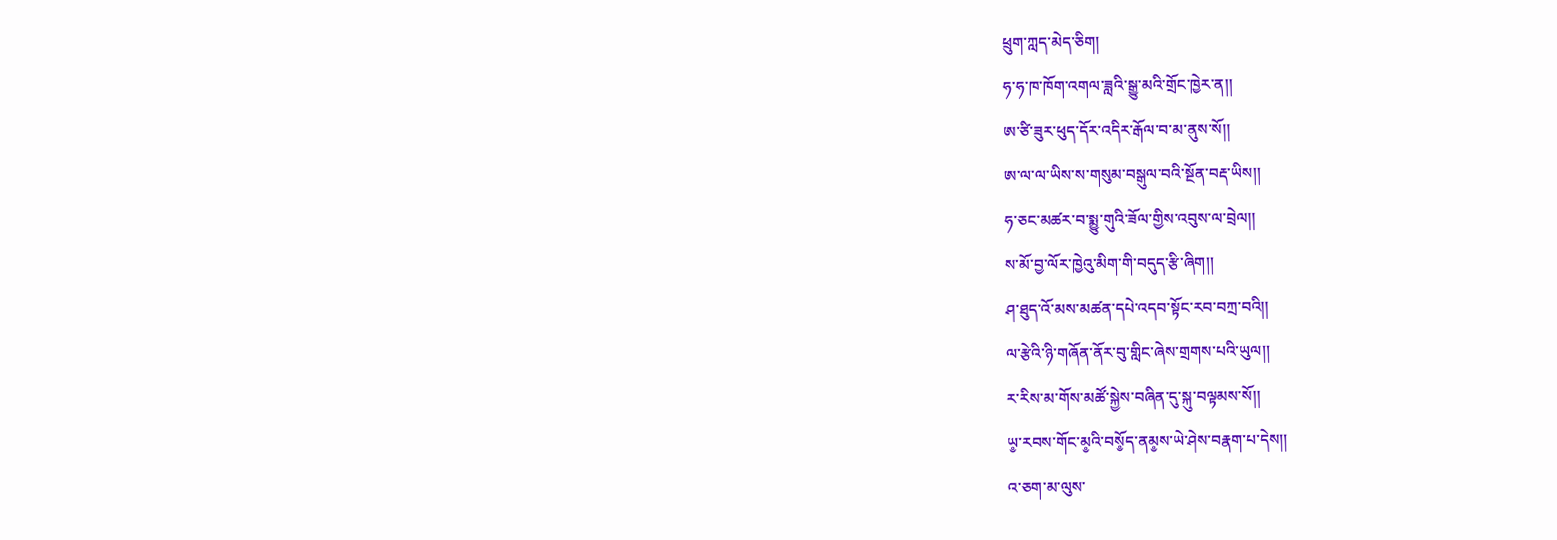ཕྲུག་ཀླད་མེད་ཅིག།
ཧ་ཧ་ཁ་ཁོག་འགལ་ཟླའི་སྒྱུ་མའི་གྲོང་ཁྱེར་ན།།
ཨ་ཙི་ཟུར་ཕུད་དོར་འདིར་རྒོལ་བ་མ་ནུས་སོ།།
ཨ་ལ་ལ་ཡིས་ས་གསུམ་བསྒུལ་བའི་སྔོན་བརྡ་ཡིས།།
ཧ་ཅང་མཚར་བ་སྨྱུ་གུའི་ཟོལ་གྱིས་འབུས་ལ་བྲེལ།།
ས་མོ་བྱ་ལོར་ཁྱེའུ་མིག་གི་བདུད་རྩི་ཞིག།།
ཤ་ཐུད་འོ་མས་མཚན་དཔེ་འདབ་སྟོང་རབ་བཀྲ་བའི།།
ལ་རྩེའི་ཉི་གཞོན་ནོར་བུ་གླིང་ཞེས་གྲགས་པའི་ཡུལ།།
ར་རིས་མ་གོས་མཚོ་སྐྱེས་བཞིན་དུ་སྐུ་བལྟམས་སོ།།
ཡ༵་རབས་གོང་མ༵འི་བསོ༵ད་ནམ༵ས་ཡེ་ཤེས་བརྣག་པ་དེས།།
འ་ཅག་མ་ལུས་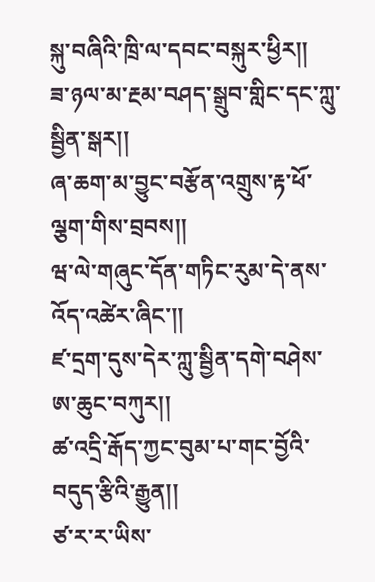སྐུ་བཞིའི་ཁྲི་ལ་དབང་བསྐུར་ཕྱིར།།
ཟ་ཉལ་མ་རྔམ་བཤད་སྒྲུབ་གླིང་དང་ཀླུ་སྦྱིན་སྒར།།
ཞ་ཆག་མ་བྱུང་བརྩོན་འགྲུས་རྟ་ཕོ་ལྕག་གིས་བྲབས།།
ཝ་ལེ་གཞུང་དོན་གཏིང་རུམ་དེ་ནས་འོད་འཚེར་ཞིང་།།
ཛ་དྲག་དུས་དེར་ཀླུ་སྦྱིན་དགེ་བཤེས་ཨ་ཆུང་བཀུར།།
ཚ་འདྲི་རྒོད་ཀྱང་བུམ་པ་གང་བྱོའི་བདུད་རྩིའི་རྒྱུན།།
ཙ་ར་ར་ཡིས་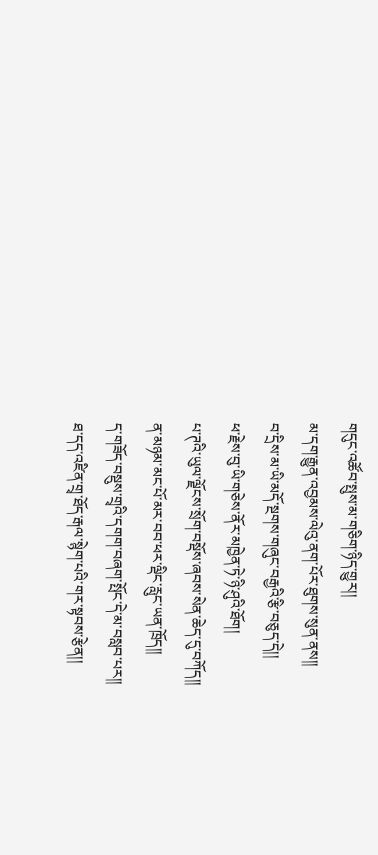གདུང་འཚོབ་སྤུས་མ་གཅིག་ཉིད་གྱུར།།
མ་དག་རྒྱུན་འབྱམས་ལེའུ་ནག་པོར་ཐུགས་སུན་ནས།།
བ་དྲིས་མ་ཡི་མདོ་སྔགས་གཞུང་བརྒྱའི་རྩི་བཅུད་དེ།།
ཕ་རྗེས་བུ་ཡི་གཅེས་ནོར་མཁྱེན་ཏེ་ཉི་ཤུའི་ཐོག།
པ་ཊའི་ཡུལ་ལྗོངས་སྲོག་བསྡོས་ཞབས་སེན་ཆེད་དུ་བཀོད།།
ན་མཉམ་མང་པོ་མར་བབ་ཕར་ལྡིང་རླུང་ཡན་ཁྲོད།།
ད་གཟོད་བསྡུས་གྲྭའི་དགག་བཞག་སྤོང་དེ་མ་བསླབ་པར།།
ཐ་དད་འཛིན་གྲྭ་ཐོད་རྒལ་སྙེག་པའི་གར་སྟབས་རྩེན།།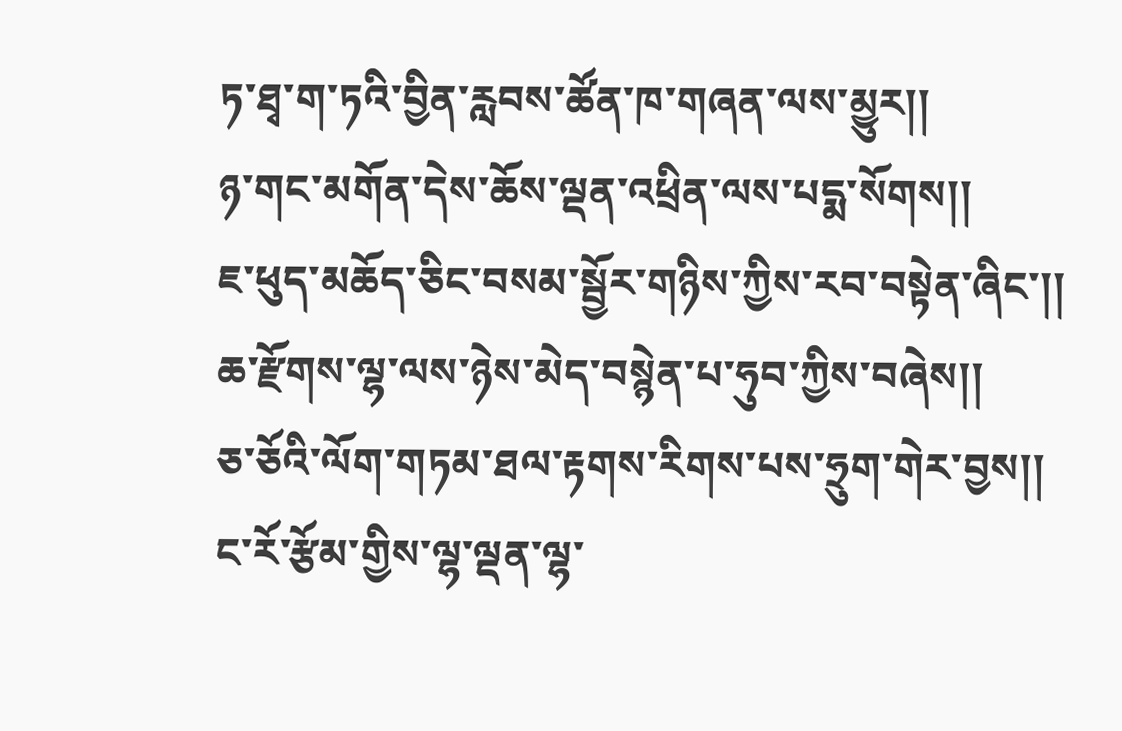ཏ་ཐྭ་ག་ཏའི་བྱིན་རླབས་ཚོན་ཁ་གཞན་ལས་མྱུར།།
ཉ་གང་མགོན་དེས་ཆོས་ལྡན་འཕྲིན་ལས་པདྨ་སོགས།།
ཇ་ཕུད་མཆོད་ཅིང་བསམ་སྦྱོར་གཉིས་ཀྱིས་རབ་བསྟེན་ཞིང་།།
ཆ་རྫོགས་ལྷ་ལས་ཉེས་མེད་བསྙེན་པ་ཧུབ་ཀྱིས་བཞེས།།
ཅ་ཅོའི་ལོག་གཏམ་ཐལ་རྟགས་རིགས་པས་ཧྲུག་གེར་བྱས།།
ང་རོ་རྩོམ་གྱིས་ལྷ་ལྡན་ལྷ་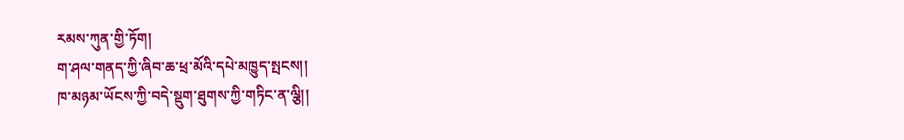རམས་ཀུན་གྱི་ཏོག།
ག་ཤལ་གནད་ཀྱི་ཞིབ་ཆ་ཕྲ་མོའི་དཔེ་མཁྱུད་སྤངས།།
ཁ་མཉམ་ཡོངས་ཀྱི་བདེ་སྡུག་ཐུགས་ཀྱི་གཏིང་ན་ལྕི།།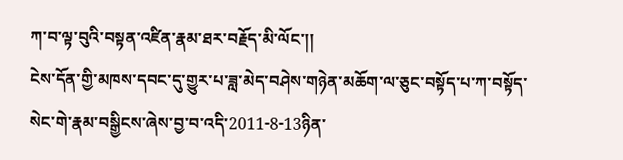ཀ་བ་ལྟ་བུའི་བསྟན་འཛིན་རྣམ་ཐར་བརྗོད་མི་ལོང་།།
ངེས་དོན་གྱི་མཁས་དབང་དུ་གྱུར་པ་ཟླ་མེད་བཤེས་གཉེན་མཆོག་ལ་ཅུང་བསྟོད་པ་ཀ་བསྟོད་སེང་གེ་རྣམ་བསྒྱིངས་ཞེས་བྱ་བ་འདི་2011-8-13ཉིན་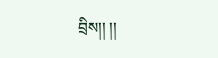བྲིས།། །།